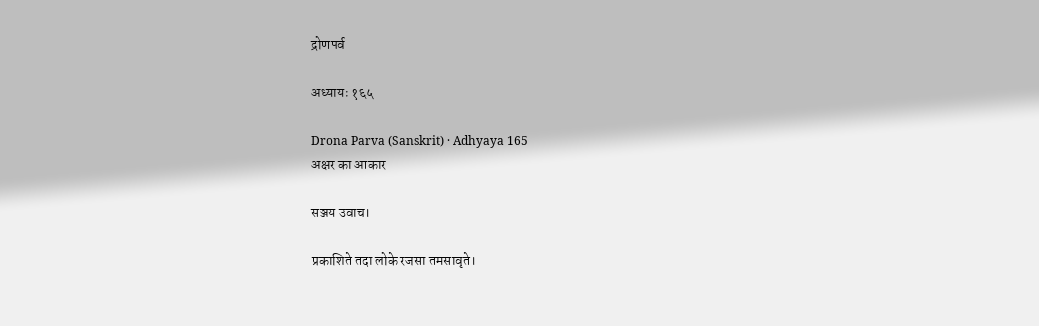द्रोणपर्व

अध्यायः १६५

Drona Parva (Sanskrit) · Adhyaya 165
अक्षर का आकार

सञ्जय उवाच।

प्रकाशिते तदा लोके रजसा तमसावृते।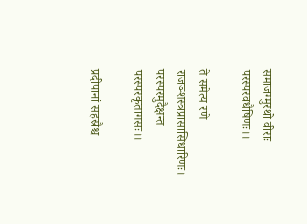समाजग्मुरथो वीराः परस्परवधैषिणः।।

ते समेत्य रणे राजञ्शस्त्रप्रासासिधारिणः।
परस्परमुदैक्षन्त परस्परकृतागसः।।

प्रदीपानां सहस्रैश्च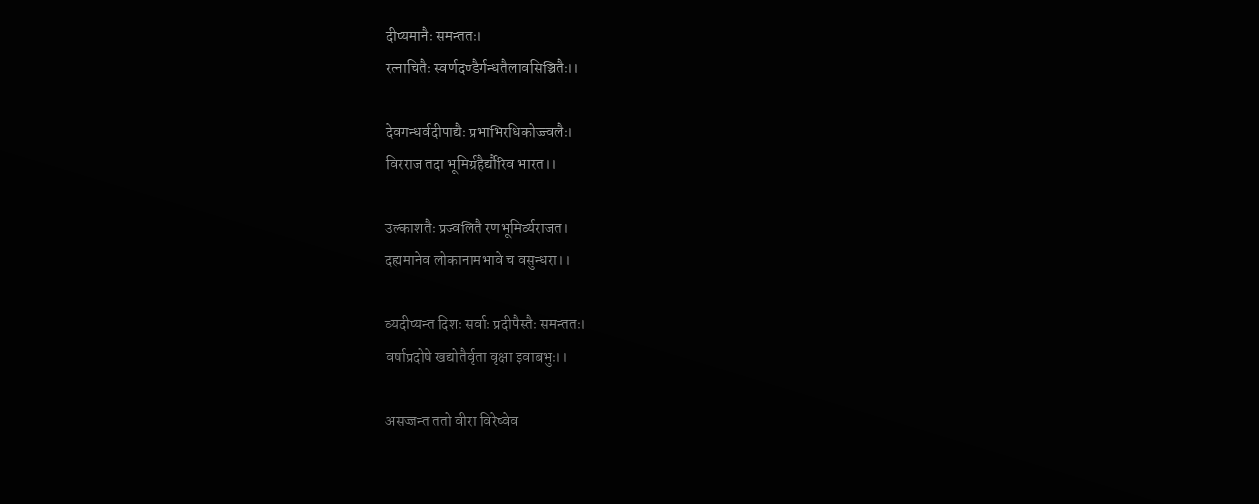दीप्यमानैः समन्ततः।
रत्नाचितैः स्वर्णदण्डैर्गन्धतैलावसिञ्चितैः।।

देवगन्धर्वदीपाद्यैः प्रभाभिरधिकोज्ज्वलैः।
विरराज तदा भूमिर्ग्रहैर्द्यौरिव भारत।।

उल्काशतैः प्रज्वलितै रणभूमिर्व्यराजत।
दह्यमानेव लोकानामभावे च वसुन्धरा।।

व्यदीप्यन्त दिशः सर्वाः प्रदीपैस्तैः समन्ततः।
वर्षाप्रदोषे खद्योतैर्वृता वृक्षा इवाबभुः।।

असज्जन्त ततो वीरा विरेष्वेव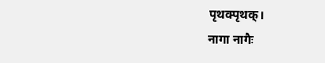पृथक्पृथक्।
नागा नागैः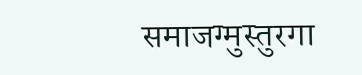समाजग्मुस्तुरगा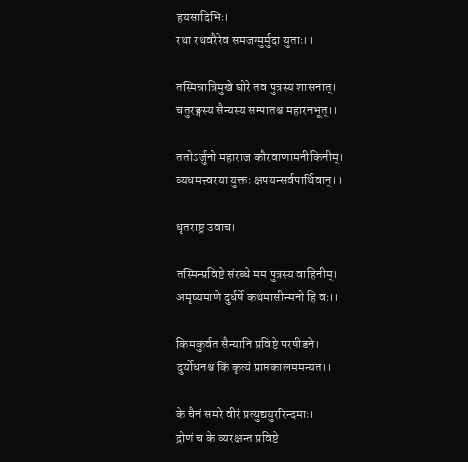हयसादिभिः।
रथा रथवरैरेव समजग्मुर्मुदा युताः।।

तस्मिन्रात्रिमुखे घोरे तव पुत्रस्य शासनात्।
चतुरङ्गस्य सैन्यस्य सम्पातश्च महारनभूत्।।

ततोऽर्जुनो महाराज कौरवाणामनीकिनीम्।
व्यधमत्त्वरया युक्तः क्षपयन्सर्वपार्थिवान्।।

धृतराष्ट्र उवाच।

तस्मिन्प्रविष्टे संरब्धे मम पुत्रस्य वाहिनीम्।
अमृष्यमाणे दुर्धर्षे कथमासीन्मनो हि वः।।

किमकुर्वत सैन्यानि प्रविष्टे परषीडने।
दुर्योधनश्च किं कृत्यं प्राप्तकालममन्यत।।

के चैनं समरे वीरं प्रत्युद्ययुररिन्दमाः।
द्रोणं च के व्यरक्षन्त प्रविष्टे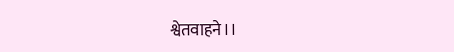श्वेतवाहने।।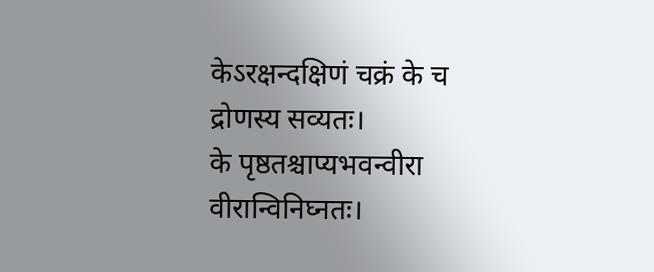केऽरक्षन्दक्षिणं चक्रं के च द्रोणस्य सव्यतः।
के पृष्ठतश्चाप्यभवन्वीरा वीरान्विनिघ्नतः।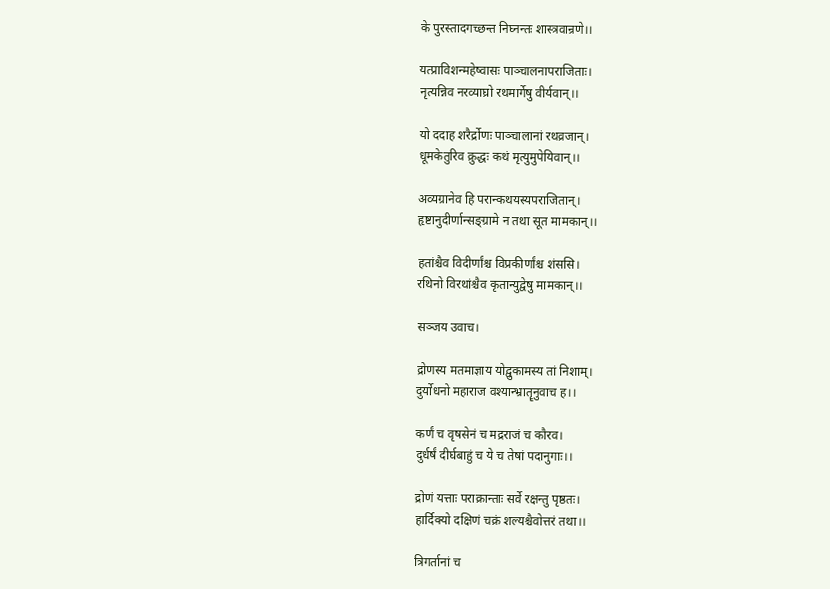के पुरस्तादगच्छन्त निघ्नन्तः शास्त्रवान्रणे।।

यत्प्राविशन्महेष्वासः पाञ्चालनापराजिताः।
नृत्यन्निव नरव्याघ्रो रथमार्गेषु वीर्यवान्।।

यो ददाह शरैर्द्रोणः पाञ्चालानां रथव्रजान्।
धूमकेतुरिव क्रुद्धः कथं मृत्युमुपेयिवान्।।

अव्यग्रानेव हि परान्कथयस्यपराजितान्।
हृष्टानुदीर्णान्सङ्ग्रामे न तथा सूत मामकान्।।

हतांश्चैव विदीर्णांश्च विप्रकीर्णांश्च शंससि।
रथिनो विरथांश्चैव कृतान्युद्वेषु मामकान्।।

सञ्जय उवाच।

द्रोणस्य मतमाज्ञाय योद्वुकामस्य तां निशाम्।
दुर्योधनो महाराज वश्यान्भ्रातॄनुवाच ह।।

कर्णं च वृषसेनं च मद्रराजं च कौरव।
दुर्धर्षं दीर्घबाहुं च ये च तेषां पदानुगाः।।

द्रोणं यत्ताः पराक्रान्ताः सर्वे रक्षन्तु पृष्ठतः।
हार्दिक्यो दक्षिणं चक्रं शल्यश्चैवोत्तरं तथा।।

त्रिगर्तानां च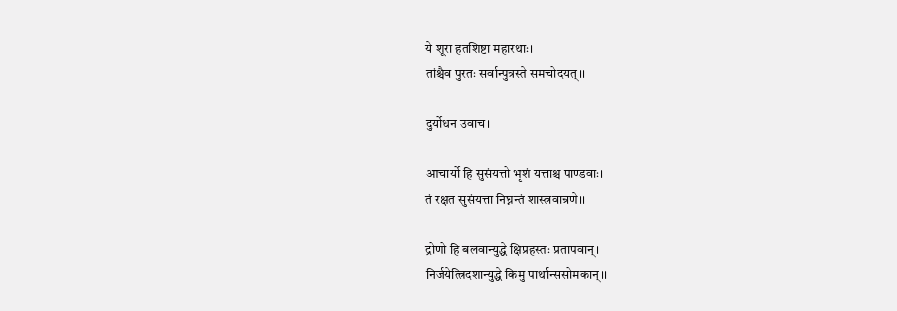ये शूरा हतशिष्टा महारथाः।
तांश्चैव पुरतः सर्वान्पुत्रस्ते समचोदयत्।।

दुर्योधन उवाच।

आचार्यो हि सुसंयत्तो भृशं यत्ताश्च पाण्डवाः।
तं रक्षत सुसंयत्ता निघ्नन्तं शास्त्रवान्रणे।।

द्रोणो हि बलवान्युद्धे क्षिप्रहस्तः प्रतापवान्।
निर्जयेत्त्रिदशान्युद्धे किमु पार्थान्ससोमकान्।।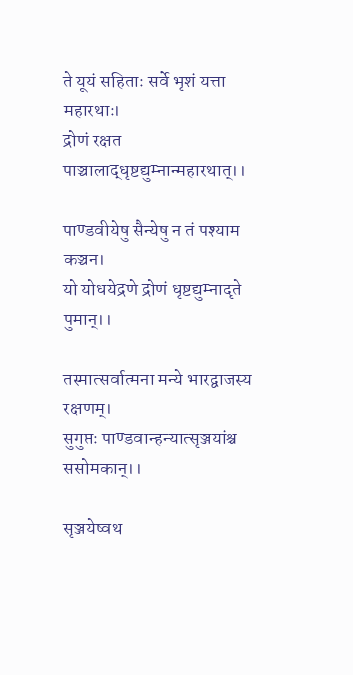ते यूयं सहिताः सर्वे भृशं यत्ता महारथाः।
द्रोणं रक्षत पाञ्चालाद्धृष्टद्युम्नान्महारथात्।।

पाण्‍डवीयेषु सैन्येषु न तं पश्याम कञ्चन।
यो योधयेद्रणे द्रोणं धृष्टद्युम्नादृते पुमान्।।

तस्मात्सर्वात्मना मन्ये भारद्वाजस्य रक्षणम्।
सुगुप्तः पाण्डवान्हन्यात्सृञ्जयांश्च ससोमकान्।।

सृञ्जयेष्वथ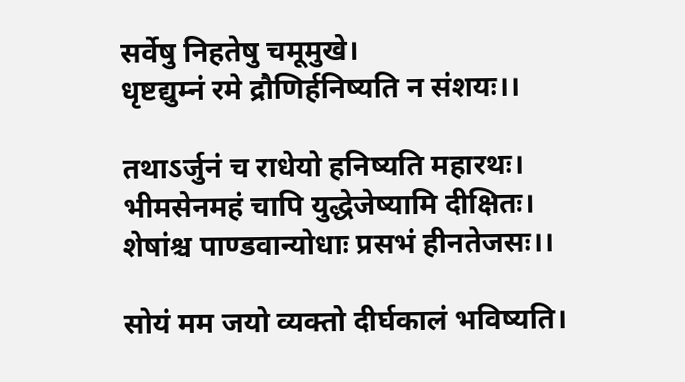सर्वेषु निहतेषु चमूमुखे।
धृष्टद्युम्नं रमे द्रौणिर्हनिष्यति न संशयः।।

तथाऽर्जुनं च राधेयो हनिष्यति महारथः।
भीमसेनमहं चापि युद्धेजेष्यामि दीक्षितः।
शेषांश्च पाण्डवान्योधाः प्रसभं हीनतेजसः।।

सोयं मम जयो व्यक्तो दीर्घकालं भविष्यति।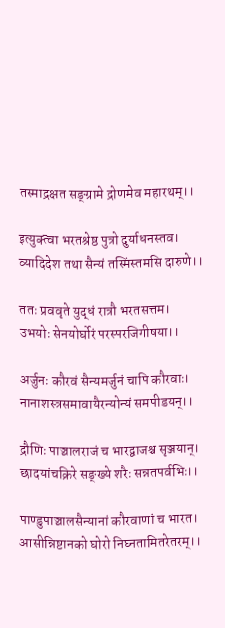तस्माद्रक्षत सङ्ग्रामे द्रोणमेव महारथम्।।

इत्युक्त्वा भरतश्रेष्ठ पुत्रो दुर्याधनस्तव।
व्यादिदेश तथा सैन्यं तस्मिंस्तमसि दारुणे।।

ततः प्रववृते युद्धं रात्रौ भरतसत्तम।
उभयोः सेनयोर्घोरं परस्परजिगीषया।।

अर्जुनः कौरवं सैन्यमर्जुनं चापि कौरवाः।
नानाशस्त्रसमावायैरन्योन्यं समपीडयन्।।

द्रौणिः पाञ्चालराजं च भारद्वाजश्च सृञ्जयान्।
छादयांचक्रिरे सङ्ख्ये शरैः सन्नतपर्वभिः।।

पाण्डुपाञ्चालसैन्यानां कौरवाणां च भारत।
आसीन्निष्टानको घोरो निघ्नतामितरेतरम्।।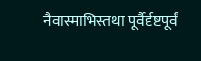नैवास्माभिस्तथा पूर्वैर्दृष्टपूर्वं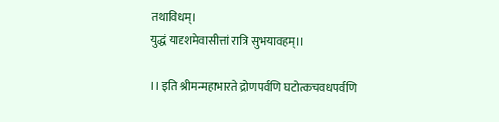तथाविधम्।
युद्धं यादृशमेवासीत्तां रात्रि सुभयावहम्।।

।। इति श्रीमन्महाभारते द्रोणपर्वणि घटोत्कचवधपर्वणि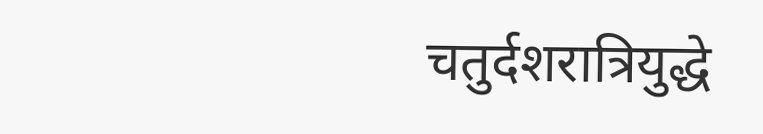चतुर्दशरात्रियुद्धे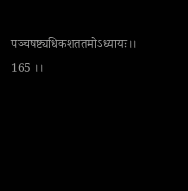पञ्चषष्ट्यधिकशततमोऽध्यायः।। 165 ।।